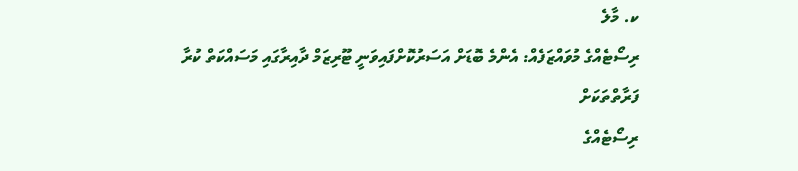ކ. މާލެ
ރިސޯޓެއްގެ މުވައްޒަފެއް: އެންމެ ބޮޑަށް އަސަރުކޮށްފައިވަނީ ޓޫރިޒަމް ދާއިރާގައި މަސައްކަތް ކުރާ ފަރާތްތަކަށް
ރިސޯޓެއްގެ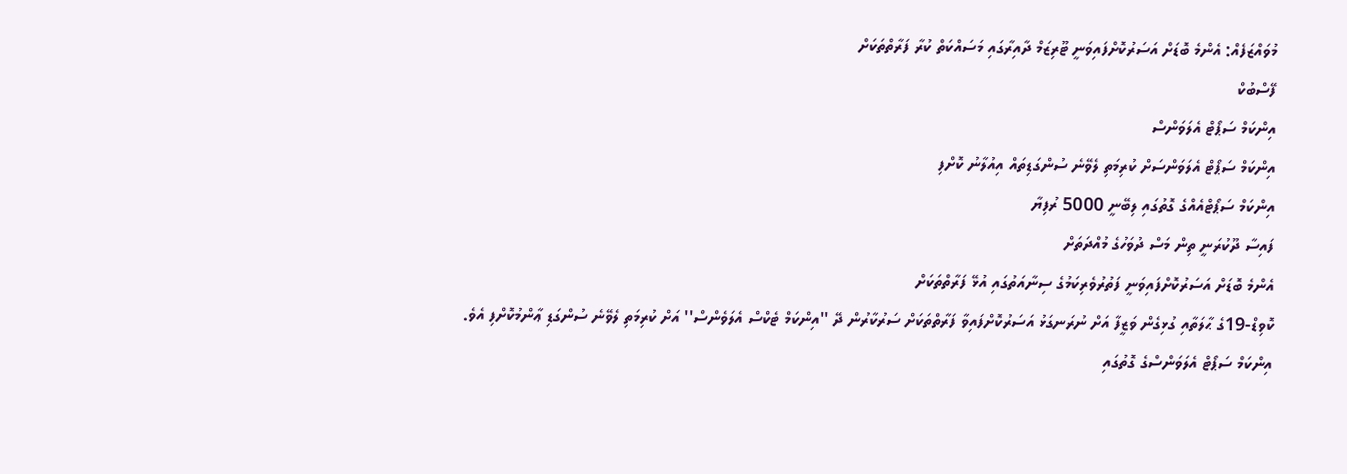މުވައްޒަފެއް: އެންމެ ބޮޑަށް އަސަރުކޮށްފައިވަނީ ޓޫރިޒަމް ދާއިރާގައި މަސައްކަތް ކުރާ ފަރާތްތަކަށް
ފޭސްބުކް
އިންކަމް ސަޕޯޓް އެލަވަންސް
އިންކަމް ސަޕޯޓް އެލަވަންސަށް ކުރިމަތި ލެވޭނެ ސުންގަޑިތައް އިއުލާނު ކޮށްފި
އިންކަމް ސަޕޯޓްއެއްގެ ގޮތުގައި ލިބޭނީ 5000 ރުފިޔާ
ފައިސާ ދޫކުރަނީ ތިން މަސް ދުވަހުގެ މުއްދަތަށް
އެންމެ ބޮޑަށް އަސަރުކޮށްފައިވަނީ ފަތުރުވެރިކަމުގެ ސިނާއަތުގައި އުޅޭ ފަރާތްތަކަށް
ކޮވިޑް-19ގެ ޙާލަތާއި ގުޅިގެން ވަޒީފާ އަށް ނުރަނގަޅު އަސަރުކޮށްފައިވާ ފަރާތްތަކަށް ސަރުކާރުން ދޭ ''އިންކަމް ޓެކްސް އެލަވެންސް'' އަށް ކުރިމަތި ލެވޭނެ ސުންގަޑި ޢާންމުކޮށްފި އެވެ.
އިންކަމް ސަޕޯޓް އެލަވަންސްގެ ގޮތުގައި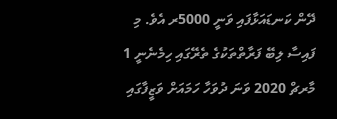ދޭން ކަނޑައަޅާފައި ވަނީ 5000ރ އެވެ. މި ފައިސާ ލިބޭ ފަރާތްތަކުގެ ތެރޭގައި ހިމެނެނީ 1 މާރޗް 2020 ވަނަ ދުވަހާ ހަމައަށް ވަޒީފާގައި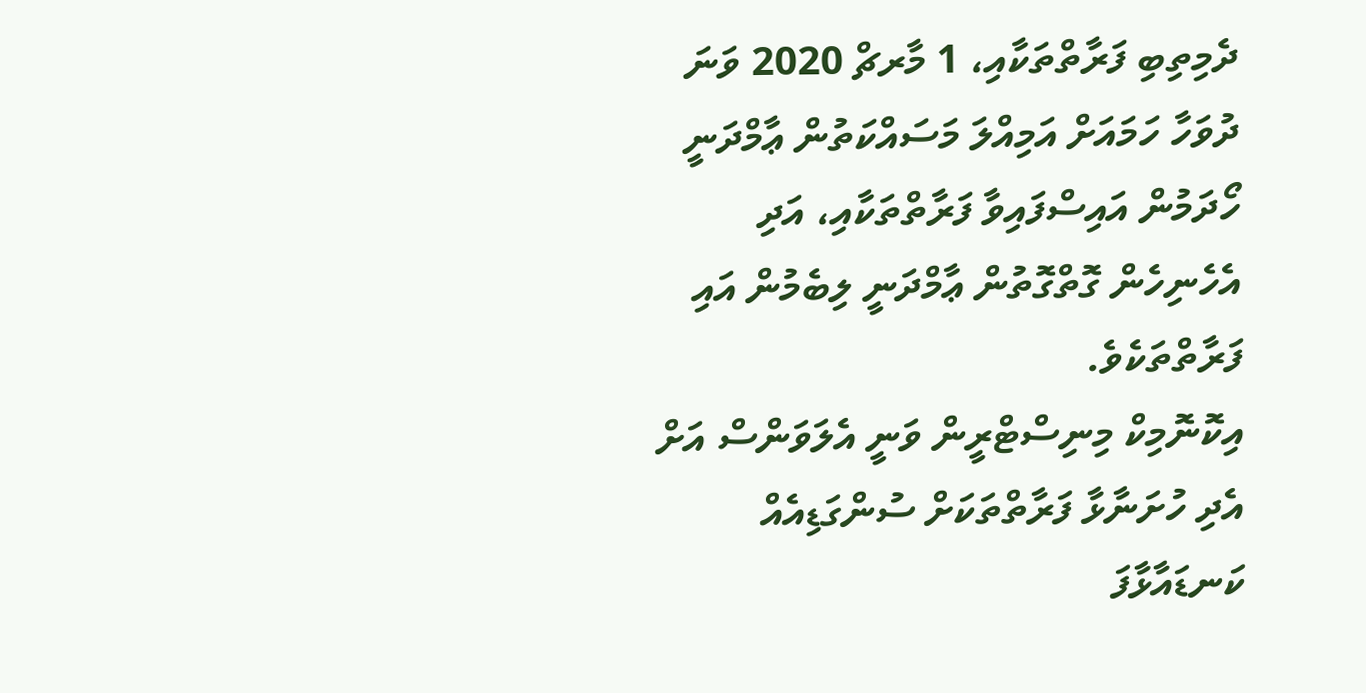ދެމިތިބި ފަރާތްތަކާއި، 1 މާރޗް 2020 ވަނަ ދުވަހާ ހަމައަށް އަމިއްލަ މަސައްކަތުން ޢާމްދަނީ ހޯދަމުން އައިސްފައިވާ ފަރާތްތަކާއި، އަދި އެހެނިހެން ގޮތްގޮތުން ޢާމްދަނީ ލިބެމުން އައި ފަރާތްތަކެވެ.
އިކޮނޮމިކް މިނިސްޓްރީން ވަނީ އެލަވަންސް އަށް އެދި ހުށަނާޅާ ފަރާތްތަކަށް ސުންގަޑިއެއް ކަނޑައާޅާފަ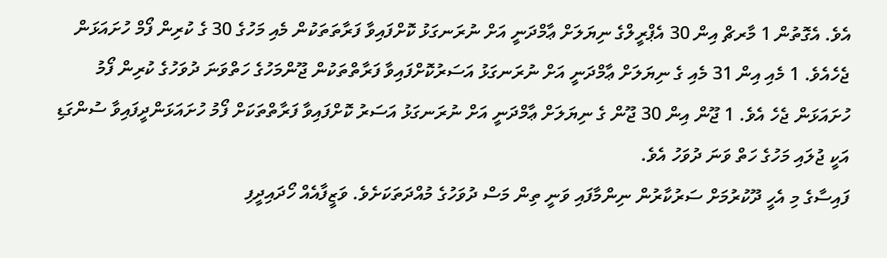އެވެ. އެގޮތުން 1 މާރޗް އިން 30 އެޕްރީލްގެ ނިޔަލަށް ޢާމްދަނީ އަށް ނުރަނގަޅު ކޮށްފައިވާ ފަރާތަތަކުން މެއި މަހުގެ 30 ގެ ކުރިން ފޯމް ހުށައަޅަން ޖެހެއެވެ. 1 މެއި އިން 31 މެއި ގެ ނިޔަލަށް ޢާމްދަނީ އަށް ނުރަނގަޅު އަސަރުކޮށްފައިވާ ފަރާތްތަކުން ޖޫންމަހުގެ ހަތްވަނަ ދުވަހުގެ ކުރިން ފޯމު ހުށައަޅަން ޖެހެ އެވެ. 1 ޖޫން އިން 30 ޖޫން ގެ ނިޔަލަށް ޢާމްދަނީ އަށް ނުރަނގަޅު އަސަރު ކޮށްފައިވާ ފަރާތްތަކަށް ފޯމު ހުށައަޅަންދީފައިވާ ސުންގަޑި އަކީ ޖުލައި މަހުގެ ހަތް ވަނަ ދުވަހު އެވެ.
ފައިސާގެ މި އެހީ ދޫކުރުމަށް ސަރުކާރުން ނިންމާފައި ވަނީ ތިން މަސް ދުވަހުގެ މުއްދަތަކަށެވެ. ވަޒީފާއެއް ހޯދައިދީފި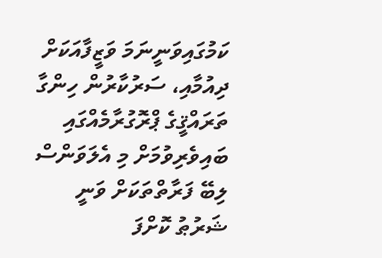ކަމުގައިވަނީނަމަ ވަޒީފާއަކަށް ދިއުމާއި، ސަރުކާރުން ހިންގާ ތަރައްޤީގެ ޕްރޮގުރާމެއްގައި ބައިވެރިވުމަށް މި އެލަވަންސް ލިބޭ ފަރާތްތަކަށް ވަނީ ޝަރުޠު ކޮށްފަ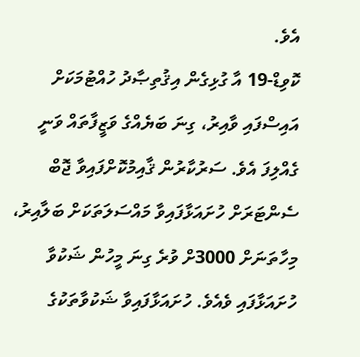އެވެ.
ކޮވިޑް-19 އާ ގުޅިގެން އިޤުތިޞާދު ހުއްޓުމަކަށް އައިސްފައި ވާއިރު، ގިނަ ބަޔެއްގެ ވަޒީފާތައް ވަނީ ގެއްލިފަ އެވެ. ސަރުކާރުން ޤާއިމުކޮށްފައިވާ ޖޮބް ސެންޓަރަށް ހުށައަޅާފައިވާ މައްސަލަތަކަށް ބަލާއިރު، މިހާތަނަށް 3000ށް ވުރެ ގިނަ މީހުން ޝަކުވާ ހުށައަޅާފައި ވެއެވެ. ހުށައަޅާފައިވާ ޝަކުވާތަކުގެ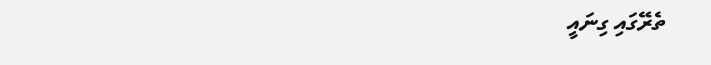ތެރޭގައި ގިނައީ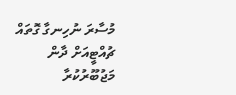މުސާރަ ނުހިނގާ ގޮތައް ޗުއްޓީއަށް ދާން މަޖުބޫރުކުރާ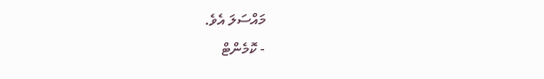މައްސަލަ އެވެ.
- ކޮމެންޓް